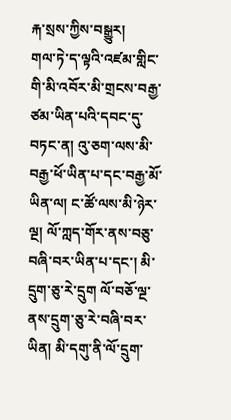རྐ་སྲས་ཀྱིས་བསྒྱུར།
གལ་ཏེ་ད་ལྟའི་འཛམ་གླིང་གི་མི་འབོར་མི་གྲངས་བརྒྱ་ཙམ་ཡིན་པའི་དབང་དུ་བཏང་ན། འུ་ཅག་ལས་མི་བརྒྱ་ཕོ་ཡིན་པ་དང་བརྒྱ་མོ་ཡིན་ལ། ང་ཚོ་ལས་མི་ཉེར་ལྔ། ལོ་ཀླད་གོར་ནས་བཅུ་བཞི་བར་ཡིན་པ་དང་། མི་དྲུག་ཅུ་རེ་དྲུག ལོ་བཅོ་ལྔ་ནས་དྲུག་ཅུ་རེ་བཞི་བར་ཡིན། མི་དགུ་ནི་ལོ་དྲུག་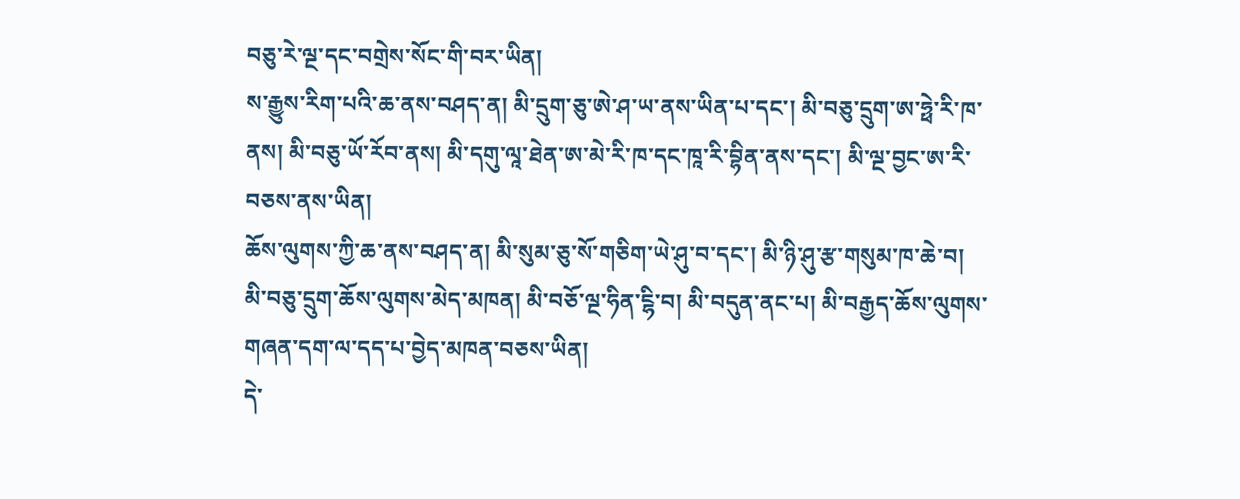བཅུ་རེ་ལྔ་དང་བགྲེས་སོང་གི་བར་ཡིན།
ས་རྒྱུས་རིག་པའི་ཆ་ནས་བཤད་ན། མི་དྲུག་ཅུ་ཨེ་ཤ་ཡ་ནས་ཡིན་པ་དང་། མི་བཅུ་དྲུག་ཨ་ཧྥེ་རི་ཁ་ནས། མི་བཅུ་ཡོ་རོབ་ནས། མི་དགུ་ལཱ་ཐེན་ཨ་མེ་རི་ཁ་དང་ཁཱ་རི་བྷིན་ནས་དང་། མི་ལྔ་བྱང་ཨ་རི་བཅས་ནས་ཡིན།
ཆོས་ལུགས་ཀྱི་ཆ་ནས་བཤད་ན། མི་སུམ་ཅུ་སོ་གཅིག་ཡེ་ཤུ་བ་དང་། མི་ཉི་ཤུ་རྩ་གསུམ་ཁ་ཆེ་བ། མི་བཅུ་དྲུག་ཆོས་ལུགས་མེད་མཁན། མི་བཅོ་ལྔ་ཧིན་ངྷི་བ། མི་བདུན་ནང་པ། མི་བརྒྱད་ཆོས་ལུགས་གཞན་དག་ལ་དད་པ་བྱེད་མཁན་བཅས་ཡིན།
དེ་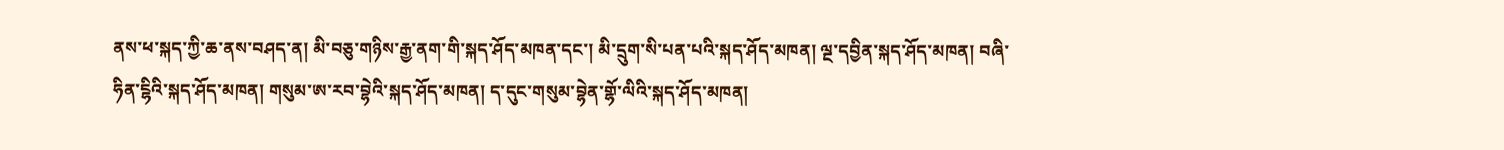ནས་ཕ་སྐད་ཀྱི་ཆ་ནས་བཤད་ན། མི་བཅུ་གཉིས་རྒྱ་ནག་གི་སྐད་ཤོད་མཁན་དང་། མི་དྲུག་སི་པན་པའི་སྐད་ཤོད་མཁན། ལྔ་དབྱིན་སྐད་ཤོད་མཁན། བཞི་ཧིན་ངྷིའི་སྐད་ཤོད་མཁན། གསུམ་ཨ་རབ་བྷེའི་སྐད་ཤོད་མཁན། ད་དུང་གསུམ་བྷེན་གྷོ་ལིའི་སྐད་ཤོད་མཁན།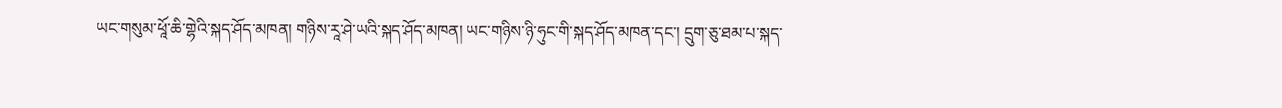ཡང་གསུམ་ཕཱོ་ཆི་གྷེའི་སྐད་ཤོད་མཁན། གཉིས་རཱ་ཤེ་ཡའི་སྐད་ཤོད་མཁན། ཡང་གཉིས་ཉི་ཧུང་གི་སྐད་ཤོད་མཁན་དང་། དྲུག་ཅུ་ཐམ་པ་སྐད་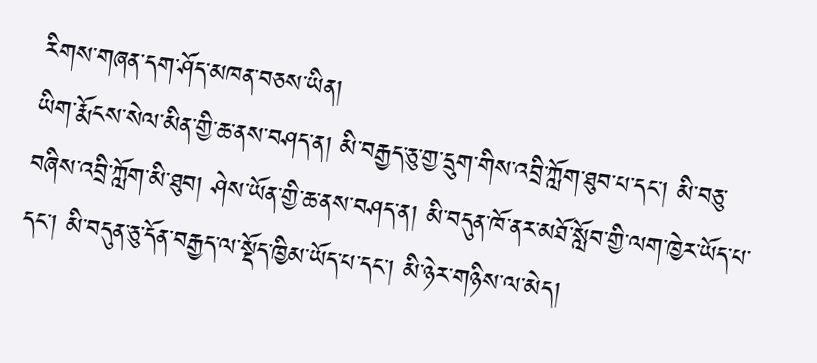རིགས་གཞན་དག་ཤོད་མཁན་བཅས་ཡིན།
ཡིག་རྨོངས་སེལ་མིན་གྱི་ཆ་ནས་བཤད་ན། མི་བརྒྱད་ཅུ་གྱ་དྲུག་གིས་འབྲི་ཀློག་ཐུབ་པ་དང་། མི་བཅུ་བཞིས་འབྲི་ཀློག་མི་ཐུབ། ཤེས་ཡོན་གྱི་ཆ་ནས་བཤད་ན། མི་བདུན་ཁོ་ནར་མཐོ་སློབ་གྱི་ལག་ཁྱེར་ཡོད་པ་དང་། མི་བདུན་ཅུ་དོན་བརྒྱད་ལ་སྡོད་ཁྱིམ་ཡོད་པ་དང་། མི་ཉེར་གཉིས་ལ་མེད།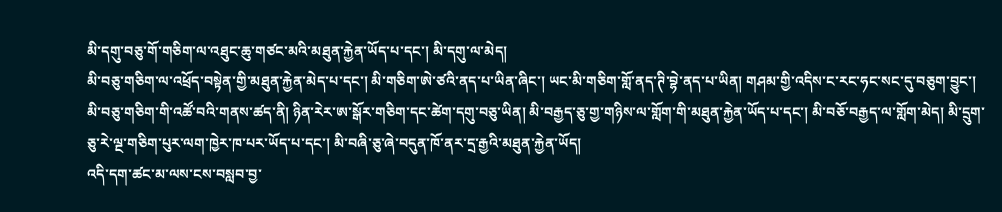མི་དགུ་བཅུ་གོ་གཅིག་ལ་འཐུང་ཆུ་གཙང་མའི་མཐུན་རྐྱེན་ཡོད་པ་དང་། མི་དགུ་ལ་མེད།
མི་བཅུ་གཅིག་ལ་འཕྲོད་བསྟེན་གྱི་མཐུན་རྐྱེན་མེད་པ་དང་། མི་གཅིག་ཨེ་ཙའི་ནད་པ་ཡིན་ཞིང་། ཡང་མི་གཅིག་གློ་ནད་ཊི་བྷེ་ནད་པ་ཡིན། གཤམ་གྱི་འདིས་ང་རང་ཧང་སང་དུ་བཅུག་བྱུང་། མི་བཅུ་གཅིག་གི་འཚོ་བའི་གནས་ཚད་ནི། ཉིན་རེར་ཨ་སྒོར་གཅིག་དང་ཚེག་དགུ་བཅུ་ཡིན། མི་བརྒྱད་ཅུ་གྱ་གཉིས་ལ་གློག་གི་མཐུན་རྐྱེན་ཡོད་པ་དང་། མི་བཅོ་བརྒྱད་ལ་གློག་མེད། མི་དྲུག་ཅུ་རེ་ལྔ་གཅིག་པུར་ལག་ཁྱེར་ཁ་པར་ཡོད་པ་དང་། མི་བཞི་ཅུ་ཞེ་བདུན་ཁོ་ནར་དྲ་རྒྱའི་མཐུན་རྐྱེན་ཡོད།
འདི་དག་ཚང་མ་ལས་ངས་བསླབ་བྱ་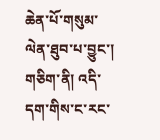ཆེན་པོ་གསུམ་ལེན་ཐུབ་པ་བྱུང་།
གཅིག་ནི། འདི་དག་གིས་ང་རང་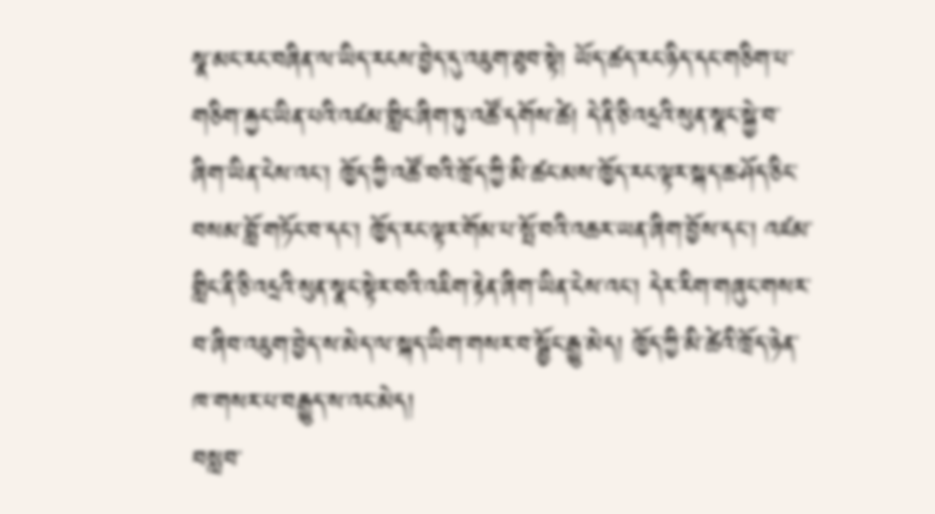སྣ་མང་རང་བཞིན་ལ་ཡིད་རངས་བྱེད་དུ་འཇུག་ཐུབ་སྟེ། ཡོད་ཚད་རང་ཉིད་དང་གཅིག་པ་གཅིག་རྐྱང་ཡིན་པའི་འཛམ་གླིང་ཞིག་ཏུ་འཚོ་དགོས་ཚེ། དེ་ནི་ཅི་འདྲའི་སུན་སྣང་སྐྱེ་བ་ཞིག་ཡིན་ངེས་འང་། ཁྱོད་ཀྱི་འཚོ་བའི་ཁྲོད་ཀྱི་མི་ཚང་མས་ཁྱོད་རང་ལྟར་སྐད་ཆ་ཤོད་ཅིང་བསམ་བློ་གཏོང་བ་དང་། ཁྱོད་རང་ལྟར་གོམ་པ་སྤོ་བའི་འཆར་ཡན་ཞིག་བྱོས་དང་། འཛམ་གླིང་ནི་ཅི་འདྲའི་སུན་སྣང་སྟེར་བའི་འཇིག་རྟེན་ཞིག་ཡིན་ངེས་འང་། དེར་རིག་གཞུང་གསར་བ་ཞིབ་འཇུག་བྱེད་ས་མེད་ལ་སྐད་ཡིག་གསར་བ་སྦྱོང་རྒྱུ་མེད། ཁྱོད་ཀྱི་མི་ཚེའི་ཁྲོད་ཉེན་ཁ་གསར་པ་བརྒྱུད་ས་འང་མེད།
བསླབ་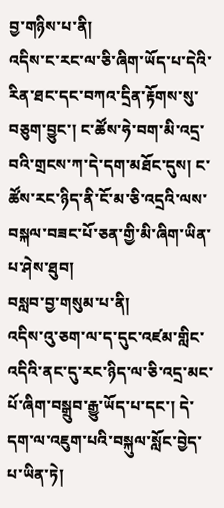བྱ་གཉིས་པ་ནི།
འདིས་ང་རང་ལ་ཅི་ཞིག་ཡོད་པ་དེའི་རིན་ཐང་དང་བཀའ་དྲིན་རྟོགས་སུ་བཅུག་བྱུང་། ང་ཚོས་ཧེ་བག་མི་འདྲ་བའི་གྲངས་ཀ་དེ་དག་མཐོང་དུས། ང་ཚོས་རང་ཉིད་ནི་ངོ་མ་ཅི་འདྲའི་ལས་བསྐལ་བཟང་པོ་ཅན་གྱི་མི་ཞིག་ཡིན་པ་ཤེས་ཐུབ།
བསླབ་བྱ་གསུམ་པ་ནི།
འདིས་འུ་ཅག་ལ་ད་དུང་འཛམ་གླིང་འདིའི་ནང་དུ་རང་ཉིད་ལ་ཅི་འདྲ་མང་པོ་ཞིག་བསྒྲུབ་རྒྱུ་ཡོད་པ་དང་། དེ་དག་ལ་འཇུག་པའི་བསྐུལ་སློང་བྱེད་པ་ཡིན་ཏེ།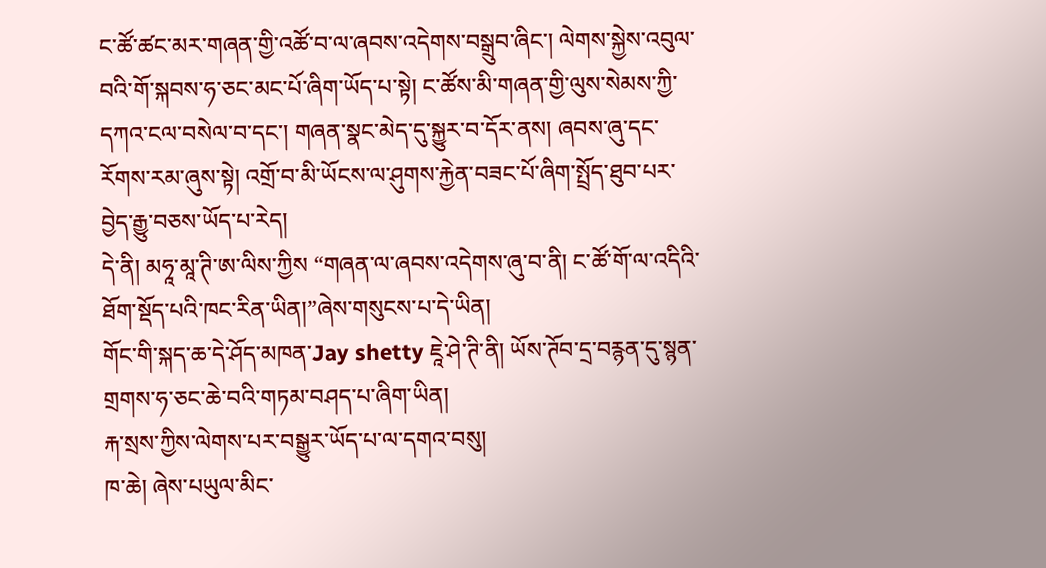ང་ཚོ་ཚང་མར་གཞན་གྱི་འཚོ་བ་ལ་ཞབས་འདེགས་བསྒྲུབ་ཞིང་། ལེགས་སྐྱེས་འབུལ་བའི་གོ་སྐབས་ཧ་ཅང་མང་པོ་ཞིག་ཡོད་པ་སྟེ། ང་ཚོས་མི་གཞན་གྱི་ལུས་སེམས་ཀྱི་དཀའ་ངལ་བསེལ་བ་དང་། གཞན་སྣང་མེད་དུ་སྐྱུར་བ་དོར་ནས། ཞབས་ཞུ་དང་རོགས་རམ་ཞུས་སྟེ། འགྲོ་བ་མི་ཡོངས་ལ་ཤུགས་རྐྱེན་བཟང་པོ་ཞིག་སྤྲོད་ཐུབ་པར་བྱེད་རྒྱུ་བཅས་ཡོད་པ་རེད།
དེ་ནི། མཧཱ་མཱ་ཊི་ཨ་ལིས་ཀྱིས “གཞན་ལ་ཞབས་འདེགས་ཞུ་བ་ནི། ང་ཚོ་གོ་ལ་འདིའི་ཐོག་སྡོད་པའི་ཁང་རིན་ཡིན།”ཞེས་གསུངས་པ་དེ་ཡིན།
གོང་གི་སྐད་ཆ་དེ་ཤོད་མཁན་Jay shetty ཇཱེ་ཤེ་ཊི་ནི། ཡོས་ཊོབ་དྲ་བརྙན་དུ་སྙན་གྲགས་ཧ་ཅང་ཆེ་བའི་གཏམ་བཤད་པ་ཞིག་ཡིན།
རྐ་སྲས་ཀྱིས་ལེགས་པར་བསྒྱུར་ཡོད་པ་ལ་དགའ་བསུ།
ཁ་ཆེ། ཞེས་པཡུལ་མིང་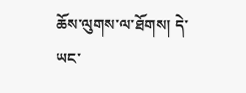ཆོས་ལུགས་ལ་ཐོགས། དེ་ཡང་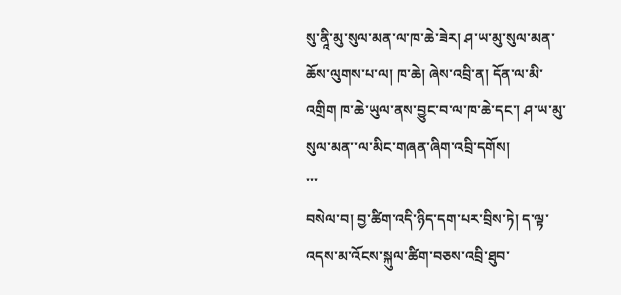སུ་ནཱི་མུ་སུལ་མན་ལ་ཁ་ཆེ་ཟེར། ཤ་ཡ་མུ་སུལ་མན་ཆོས་ལུགས་པ་ལ། ཁ་ཆེ། ཞེས་འབྲི་ན། དོན་ལ་མི་འགྲིག ཁ་ཆེ་ཡུལ་ནས་བྱུང་བ་ལ་ཁ་ཆེ་དང་། ཤ་ཡ་མུ་སུལ་མན་་ལ་མིང་གཞན་ཞིག་འབྲི་དགོས།
་་་
བསེལ་བ། བྱ་ཚིག་འདི་ཉིད་དག་པར་བྲིས་ཏེ། ད་ལྟ་འདས་མ་འོངས་སྐུལ་ཚིག་བཅས་འབྲི་ཐུབ་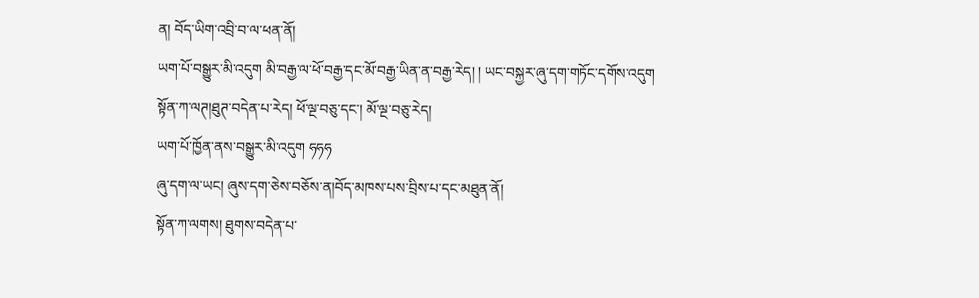ན། བོད་ཡིག་འབྲི་བ་ལ་ཕན་ནོ།
ཡག་པོ་བསྒྱུར་མི་འདུག མི་བརྒྱ་ལ་ཕོ་བརྒྱ་དང་མོ་བརྒྱ་ཡིན་ན་བརྒྱ་རེད། ། ཡང་བསྐྱར་ཞུ་དག་གཏོང་དགོས་འདུག
སྟོན་ཀ་ལཊ།ཐུཊ་བདེན་པ་རེད། ཕོ་ལྔ་བཅུ་དང་། མོ་ལྔ་བཅུ་རེད།
ཡག་པོ་ཁྱོན་ནས་བསྒྱུར་མི་འདུག ཧཧཧ
ཞུ་དག་ལ་ཡང། ཞུས་དག་ཅེས་བཅོས་ན།བོད་མཁས་པས་བྲིས་པ་དང་མཐུན་ནོ།
སྟོན་ཀ་ལགས། ཐུགས་བདེན་པ་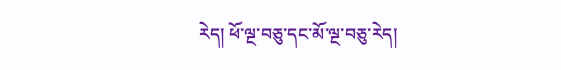རེད། ཕོ་ལྔ་བཅུ་དང་མོ་ལྔ་བཅུ་རེད།